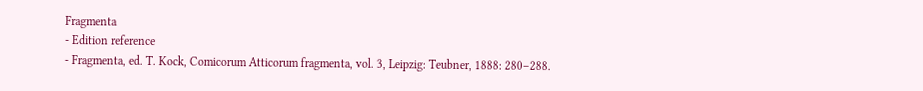Fragmenta
- Edition reference
- Fragmenta, ed. T. Kock, Comicorum Atticorum fragmenta, vol. 3, Leipzig: Teubner, 1888: 280–288.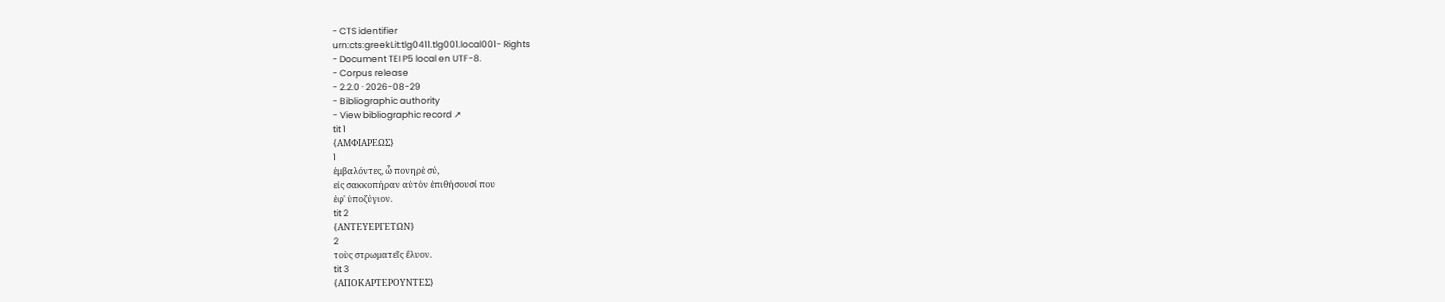- CTS identifier
urn:cts:greekLit:tlg0411.tlg001.local001- Rights
- Document TEI P5 local en UTF-8.
- Corpus release
- 2.2.0 · 2026-08-29
- Bibliographic authority
- View bibliographic record ↗
tit 1
{ΑΜΦΙΑΡΕΩΣ}
1
ἐμβαλόντες, ὦ πονηρὲ σύ,
εἰς σακκοπήραν αὐτὸν ἐπιθήσουσί που
ἐφ' ὑποζύγιον.
tit 2
{ΑΝΤΕΥΕΡΓΕΤΩΝ}
2
τοὺς στρωματεῖς ἔλυον.
tit 3
{ΑΠΟΚΑΡΤΕΡΟΥΝΤΕΣ}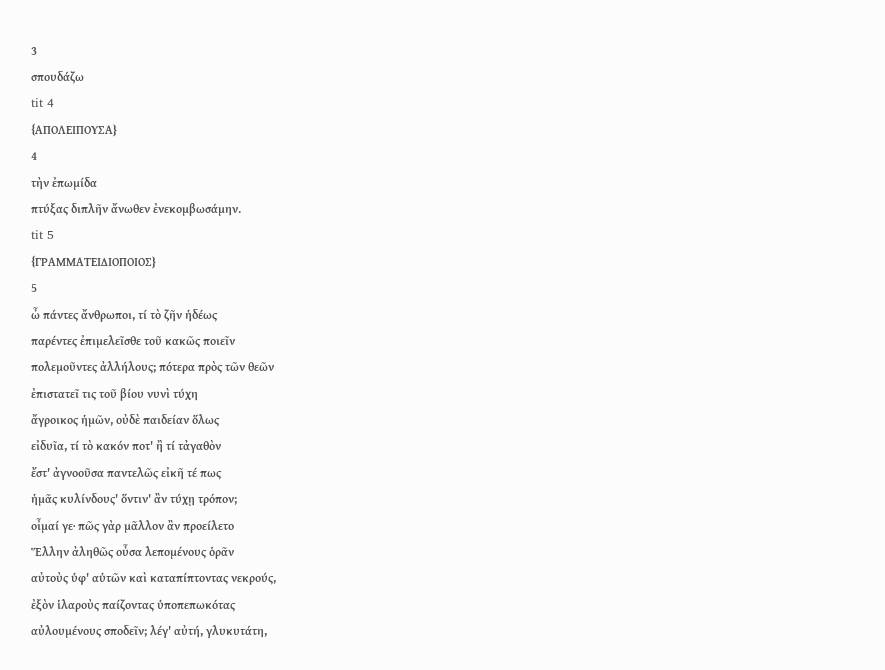3
σπουδάζω
tit 4
{ΑΠΟΛΕΙΠΟΥΣΑ}
4
τὴν ἐπωμίδα
πτύξας διπλῆν ἄνωθεν ἐνεκομβωσάμην.
tit 5
{ΓΡΑΜΜΑΤΕΙΔΙΟΠΟΙΟΣ}
5
ὦ πάντες ἄνθρωποι, τί τὸ ζῆν ἡδέως
παρέντες ἐπιμελεῖσθε τοῦ κακῶς ποιεῖν
πολεμοῦντες ἀλλήλους; πότερα πρὸς τῶν θεῶν
ἐπιστατεῖ τις τοῦ βίου νυνὶ τύχη
ἄγροικος ἡμῶν, οὐδὲ παιδείαν ὅλως
εἰδυῖα, τί τὸ κακόν ποτ' ἢ τί τἀγαθὸν
ἔστ' ἀγνοοῦσα παντελῶς εἰκῆ τέ πως
ἡμᾶς κυλίνδους' ὅντιν' ἂν τύχῃ τρόπον;
οἶμαί γε· πῶς γὰρ μᾶλλον ἂν προείλετο
Ἕλλην ἀληθῶς οὖσα λεπομένους ὁρᾶν
αὐτοὺς ὑφ' αὑτῶν καὶ καταπίπτοντας νεκρούς,
ἐξὸν ἱλαροὺς παίζοντας ὑποπεπωκότας
αὐλουμένους σποδεῖν; λέγ' αὐτή, γλυκυτάτη,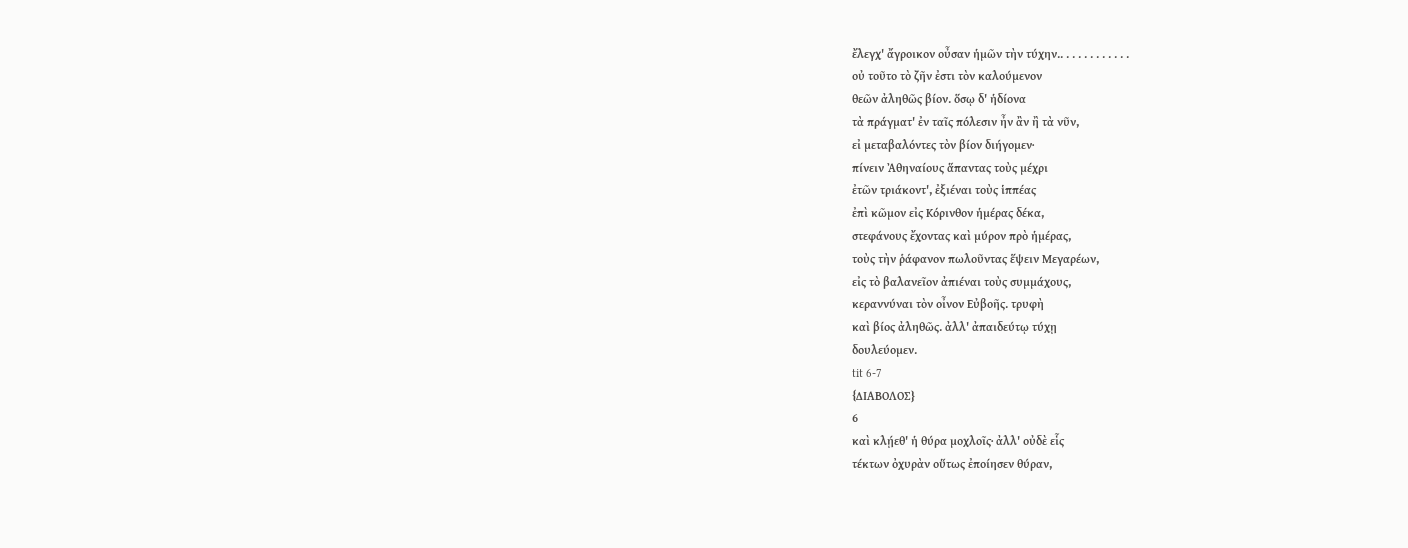ἔλεγχ' ἄγροικον οὖσαν ἡμῶν τὴν τύχην.. . . . . . . . . . . .
οὐ τοῦτο τὸ ζῆν ἐστι τὸν καλούμενον
θεῶν ἀληθῶς βίον. ὅσῳ δ' ἡδίονα
τὰ πράγματ' ἐν ταῖς πόλεσιν ἦν ἂν ἢ τὰ νῦν,
εἰ μεταβαλόντες τὸν βίον διήγομεν·
πίνειν Ἀθηναίους ἅπαντας τοὺς μέχρι
ἐτῶν τριάκοντ', ἐξιέναι τοὺς ἱππέας
ἐπὶ κῶμον εἰς Κόρινθον ἡμέρας δέκα,
στεφάνους ἔχοντας καὶ μύρον πρὸ ἡμέρας,
τοὺς τὴν ῥάφανον πωλοῦντας ἕψειν Μεγαρέων,
εἰς τὸ βαλανεῖον ἀπιέναι τοὺς συμμάχους,
κεραννύναι τὸν οἶνον Εὐβοῆς. τρυφὴ
καὶ βίος ἀληθῶς. ἀλλ' ἀπαιδεύτῳ τύχῃ
δουλεύομεν.
tit 6-7
{ΔΙΑΒΟΛΟΣ}
6
καὶ κλῄεθ' ἡ θύρα μοχλοῖς· ἀλλ' οὐδὲ εἷς
τέκτων ὀχυρὰν οὕτως ἐποίησεν θύραν,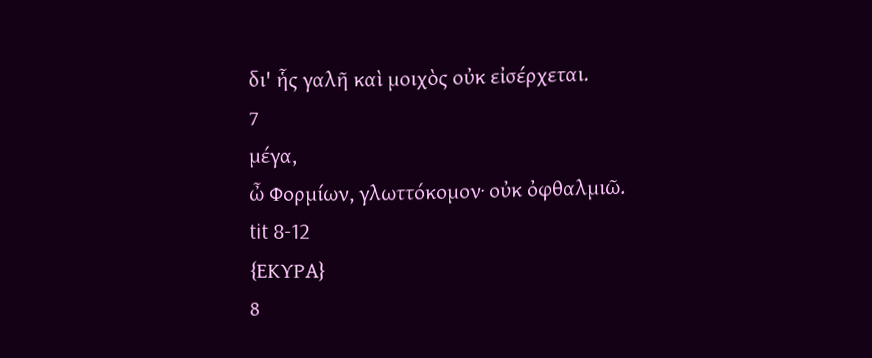δι' ἧς γαλῆ καὶ μοιχὸς οὐκ εἰσέρχεται.
7
μέγα,
ὦ Φορμίων, γλωττόκομον· οὐκ ὀφθαλμιῶ.
tit 8-12
{ΕΚΥΡΑ}
8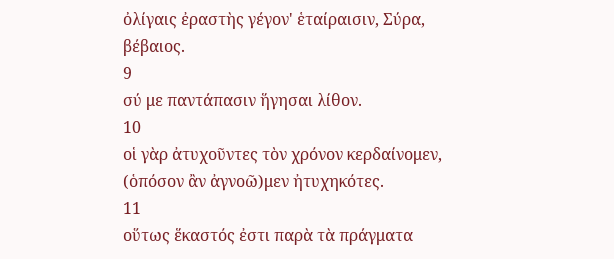ὀλίγαις ἐραστὴς γέγον' ἑταίραισιν, Σύρα,
βέβαιος.
9
σύ με παντάπασιν ἥγησαι λίθον.
10
οἱ γὰρ ἀτυχοῦντες τὸν χρόνον κερδαίνομεν,
(ὁπόσον ἂν ἀγνοῶ)μεν ἠτυχηκότες.
11
οὕτως ἕκαστός ἐστι παρὰ τὰ πράγματα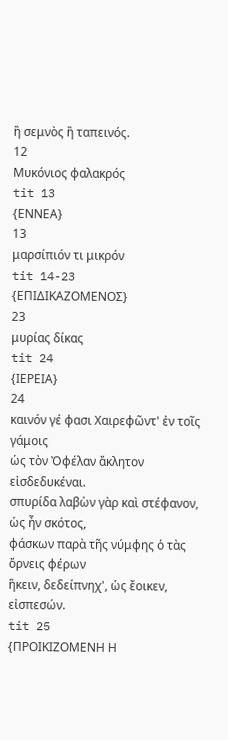ἢ σεμνὸς ἢ ταπεινός.
12
Μυκόνιος φαλακρός
tit 13
{ΕΝΝΕΑ}
13
μαρσίπιόν τι μικρόν
tit 14-23
{ΕΠΙΔΙΚΑΖΟΜΕΝΟΣ}
23
μυρίας δίκας
tit 24
{ΙΕΡΕΙΑ}
24
καινόν γέ φασι Χαιρεφῶντ' ἐν τοῖς γάμοις
ὡς τὸν Ὀφέλαν ἄκλητον εἰσδεδυκέναι.
σπυρίδα λαβὼν γὰρ καὶ στέφανον, ὡς ἦν σκότος,
φάσκων παρὰ τῆς νύμφης ὁ τὰς ὄρνεις φέρων
ἥκειν, δεδείπνηχ', ὡς ἔοικεν, εἰσπεσών.
tit 25
{ΠΡΟΙΚΙΖΟΜΕΝΗ Η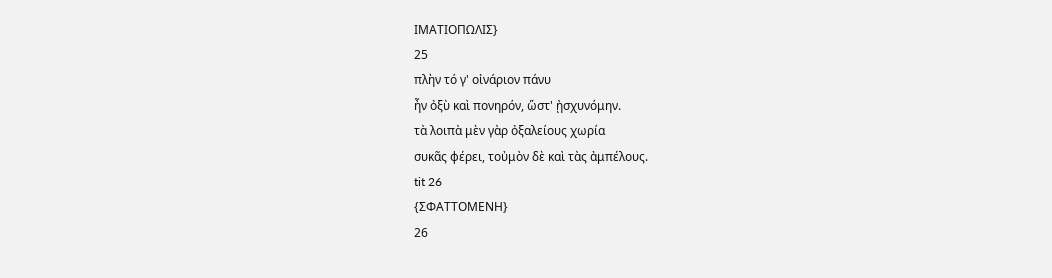ΙΜΑΤΙΟΠΩΛΙΣ}
25
πλὴν τό γ' οἰνάριον πάνυ
ἦν ὀξὺ καὶ πονηρόν, ὥστ' ᾐσχυνόμην.
τὰ λοιπὰ μὲν γὰρ ὀξαλείους χωρία
συκᾶς φέρει, τοὐμὸν δὲ καὶ τὰς ἀμπέλους.
tit 26
{ΣΦΑΤΤΟΜΕΝΗ}
26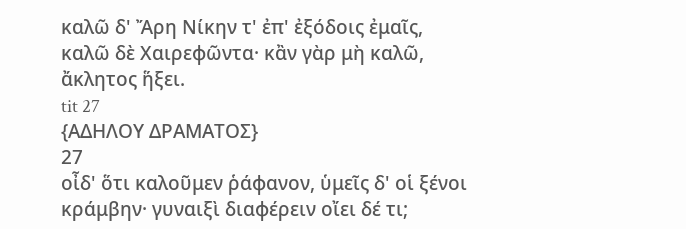καλῶ δ' Ἄρη Νίκην τ' ἐπ' ἐξόδοις ἐμαῖς,
καλῶ δὲ Χαιρεφῶντα· κἂν γὰρ μὴ καλῶ,
ἄκλητος ἥξει.
tit 27
{ΑΔΗΛΟΥ ΔΡΑΜΑΤΟΣ}
27
οἶδ' ὅτι καλοῦμεν ῥάφανον, ὑμεῖς δ' οἱ ξένοι
κράμβην· γυναιξὶ διαφέρειν οἴει δέ τι;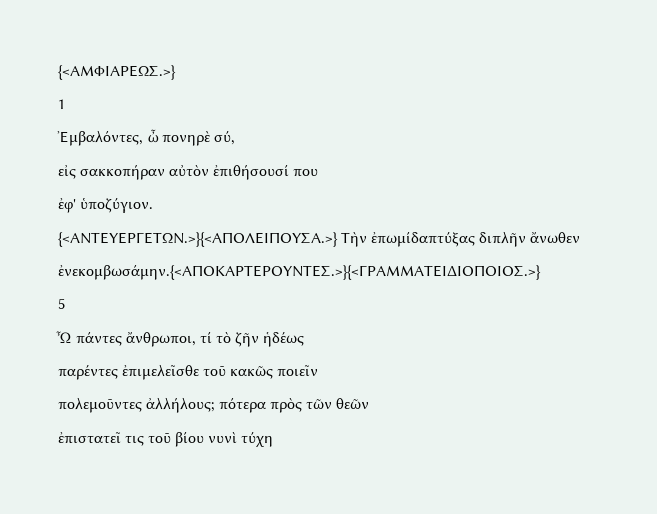{<ΑΜΦΙΑΡΕΩΣ.>}
1
Ἐμβαλόντες, ὦ πονηρὲ σύ,
εἰς σακκοπήραν αὐτὸν ἐπιθήσουσί που
ἐφ' ὑποζύγιον.
{<ΑΝΤΕΥΕΡΓΕΤΩΝ.>}{<ΑΠΟΛΕΙΠΟΥΣΑ.>} Τὴν ἐπωμίδαπτύξας διπλῆν ἄνωθεν ἐνεκομβωσάμην.{<ΑΠΟΚΑΡΤΕΡΟΥΝΤΕΣ.>}{<ΓΡΑΜΜΑΤΕΙΔΙΟΠΟΙΟΣ.>}
5
Ὦ πάντες ἄνθρωποι, τί τὸ ζῆν ἡδέως
παρέντες ἐπιμελεῖσθε τοῦ κακῶς ποιεῖν
πολεμοῦντες ἀλλήλους; πότερα πρὸς τῶν θεῶν
ἐπιστατεῖ τις τοῦ βίου νυνὶ τύχη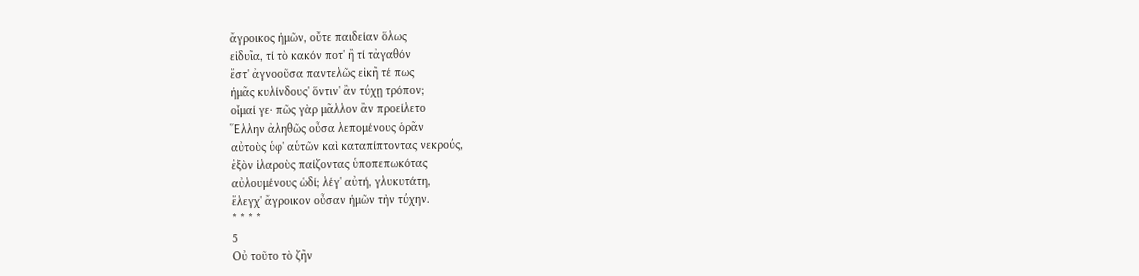ἄγροικος ἡμῶν, οὔτε παιδείαν ὅλως
εἰδυῖα, τί τὸ κακόν ποτ' ἢ τί τἀγαθόν
ἔστ' ἀγνοοῦσα παντελῶς εἰκῆ τέ πως
ἡμᾶς κυλίνδους' ὅντιν' ἂν τύχῃ τρόπον;
οἶμαί γε· πῶς γὰρ μᾶλλον ἂν προείλετο
Ἕλλην ἀληθῶς οὖσα λεπομένους ὁρᾶν
αὐτοὺς ὑφ' αὑτῶν καὶ καταπίπτοντας νεκρούς,
ἐξὸν ἱλαροὺς παίζοντας ὑποπεπωκότας
αὐλουμένους ὡδί; λέγ' αὐτή, γλυκυτάτη,
ἔλεγχ' ἄγροικον οὖσαν ἡμῶν τὴν τύχην.
* * * *
5
Οὐ τοῦτο τὸ ζῆν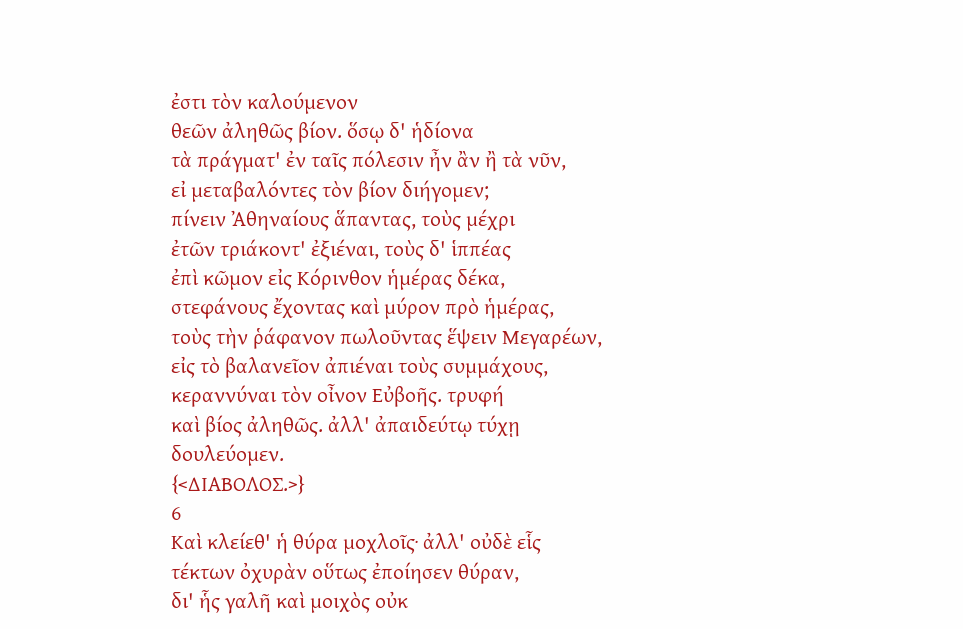ἐστι τὸν καλούμενον
θεῶν ἀληθῶς βίον. ὅσῳ δ' ἡδίονα
τὰ πράγματ' ἐν ταῖς πόλεσιν ἦν ἂν ἢ τὰ νῦν,
εἰ μεταβαλόντες τὸν βίον διήγομεν;
πίνειν Ἀθηναίους ἅπαντας, τοὺς μέχρι
ἐτῶν τριάκοντ' ἐξιέναι, τοὺς δ' ἱππέας
ἐπὶ κῶμον εἰς Κόρινθον ἡμέρας δέκα,
στεφάνους ἔχοντας καὶ μύρον πρὸ ἡμέρας,
τοὺς τὴν ῥάφανον πωλοῦντας ἕψειν Μεγαρέων,
εἰς τὸ βαλανεῖον ἀπιέναι τοὺς συμμάχους,
κεραννύναι τὸν οἶνον Εὐβοῆς. τρυφή
καὶ βίος ἀληθῶς. ἀλλ' ἀπαιδεύτῳ τύχῃ
δουλεύομεν.
{<ΔΙΑΒΟΛΟΣ.>}
6
Καὶ κλείεθ' ἡ θύρα μοχλοῖς· ἀλλ' οὐδὲ εἷς
τέκτων ὀχυρὰν οὕτως ἐποίησεν θύραν,
δι' ἧς γαλῆ καὶ μοιχὸς οὐκ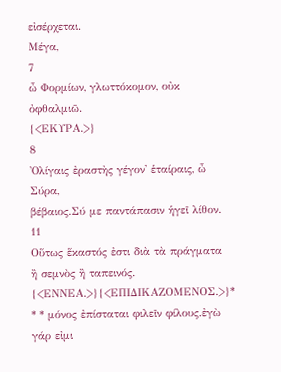εἰσέρχεται.
Μέγα,
7
ὦ Φορμίων, γλωττόκομον, οὐκ ὀφθαλμιῶ.
{<ΕΚΥΡΑ.>}
8
Ὀλίγαις ἐραστὴς γέγον' ἑταίραις, ὦ Σύρα,
βέβαιος.Σύ με παντάπασιν ἡγεῖ λίθον.
11
Οὕτως ἕκαστός ἐστι διὰ τὰ πράγματα
ἢ σεμνὸς ἢ ταπεινός.
{<ΕΝΝΕΑ.>}{<ΕΠΙΔΙΚΑΖΟΜΕΝΟΣ.>}* * * μόνος ἐπίσταται φιλεῖν φίλους.ἐγὼ γάρ εἰμι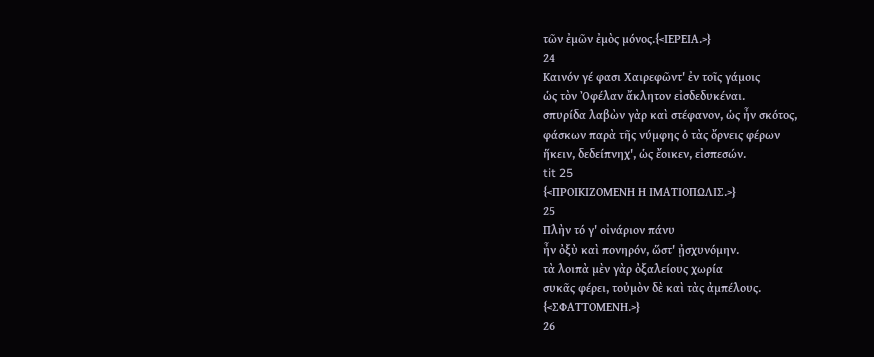τῶν ἐμῶν ἐμὸς μόνος.{<ΙΕΡΕΙΑ.>}
24
Καινόν γέ φασι Χαιρεφῶντ' ἐν τοῖς γάμοις
ὡς τὸν Ὀφέλαν ἄκλητον εἰσδεδυκέναι.
σπυρίδα λαβὼν γὰρ καὶ στέφανον, ὡς ἦν σκότος,
φάσκων παρὰ τῆς νύμφης ὁ τὰς ὄρνεις φέρων
ἥκειν, δεδείπνηχ', ὡς ἔοικεν, εἰσπεσών.
tit 25
{<ΠΡΟΙΚΙΖΟΜΕΝΗ Η ΙΜΑΤΙΟΠΩΛΙΣ.>}
25
Πλὴν τό γ' οἰνάριον πάνυ
ἦν ὀξὺ καὶ πονηρόν, ὥστ' ᾐσχυνόμην.
τὰ λοιπὰ μὲν γὰρ ὀξαλείους χωρία
συκᾶς φέρει, τοὐμὸν δὲ καὶ τὰς ἀμπέλους.
{<ΣΦΑΤΤΟΜΕΝΗ.>}
26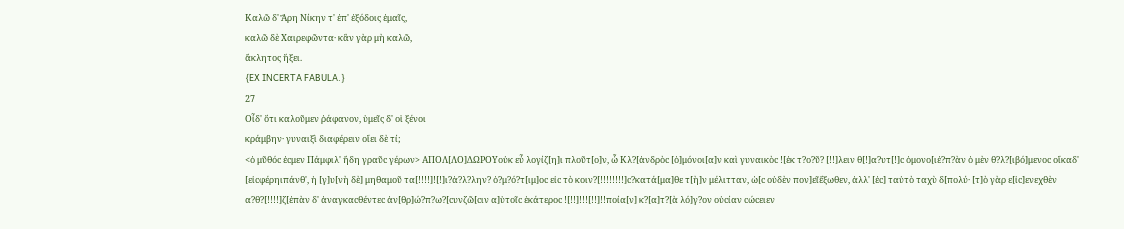Καλῶ δ' Ἄρη Νίκην τ' ἐπ' ἐξόδοις ἐμαῖς,
καλῶ δὲ Χαιρεφῶντα· κἂν γὰρ μὴ καλῶ,
ἄκλητος ἥξει.
{EX INCERTA FABULA.}
27
Οἶδ' ὅτι καλοῦμεν ῥάφανον, ὑμεῖς δ' οἱ ξένοι
κράμβην· γυναιξὶ διαφέρειν οἴει δὲ τί;
<ὁ μῦθόϲ ἐϲμεν Πάμφιλ' ἤδη γραῦϲ γέρων> ΑΠΟΛ[ΛΟ]ΔΩΡΟΥοὐκ εὖ λογίζ[η]ι πλοῦτ[ο]ν, ὦ Κλ?[ἀνδρὸϲ [ὁ]μόνοι[α]ν καὶ γυναικὸϲ ![ἐκ τ?ο?ῦ? [!!]λειν θ[!]α?υτ[!]ϲ ὁμονο[ιἐ?π?ὰν ὁ μὲν θ?λ?[ιβό]μενοϲ οἴκαδ' [εἰϲφέρηιπάνθ', ἡ [γ]υ[νὴ δὲ] μηθαμοῦ τα[!!!!]![!]ι?ἀ?λ?λην? ὁ?μ?ό?τ[ιμ]οϲ εἰϲ τὸ κοιν?[!!!!!!!!]ϲ?κατά[μα]θε τ[ὴ]ν μέλιτταν, ὡ[ϲ οὐδὲν πον]εῖἔξωθεν, ἀλλ' [ἐϲ] ταὐτὸ ταχὺ δ[πολύ· [τ]ὸ γὰρ ε[ἰϲ]ενεχθὲν α?θ?[!!!!]ζ[ἐπὰν δ' ἀναγκαϲθέντεϲ ἀν[θρ]ώ?π?ω?[ϲυνζῶ[ϲιν α]ὑτοῖϲ ἑκάτεροϲ ![!!]!!![!!]!!ποία[ν] κ?[α]τ?[ὰ λό]γ?ον οὐϲίαν ϲώϲειεν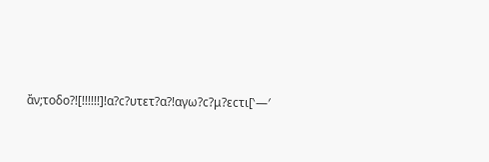ἄν;τοδο?![!!!!!!]!α?ϲ?υτετ?α?!αγω?ϲ?μ?εϲτι[‵—′